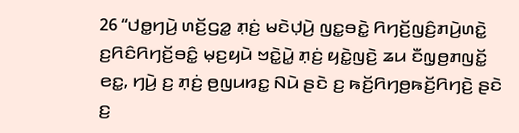26 “ꤓꤥ꤭ꤚꤣꤧ꤬ ꤛꤢꤩ꤬ꤞꤤ꤭ ꤊ꤫ꤢꤦ꤬ ꤗꤢꤧꤓ꤫ꤣꤧ꤬ ꤜꤢ꤭ꤋꤢꤧ꤭ ꤖꤚꤢꤩ꤬ꤜꤢꤨ꤬ꤊꤣꤧ꤬ꤛꤢꤧ꤭ ꤢ꤬ꤖꤢꤨꤖꤚꤢꤩ꤬ꤋꤢꤨ꤭ ꤗ꤫ꤢ꤬ꤟꤣꤧ ꤠꤢꤧ꤭ꤣꤧ꤭ ꤊ꤫ꤢꤦ꤬ ꤟꤢꤧ꤭ꤜꤢꤧ꤬ ꤘꤣ ꤢꤪꤜ꤫ꤥ꤬ꤊꤜꤢꤩ꤭ ꤕꤢ꤭, ꤚꤣꤧ꤬ ꤢ꤬ ꤊ꤫ꤢꤦ꤬ ꤥ꤬ꤜꤣꤙꤢ꤭ ꤡꤣꤧ ꤔꤢꤧ ꤢ꤬ ꤒꤢꤩ꤬ꤖꤚꤥ꤬ꤒꤢꤩ꤬ꤖꤚꤢꤧ꤬ ꤔꤢꤧ ꤢ꤬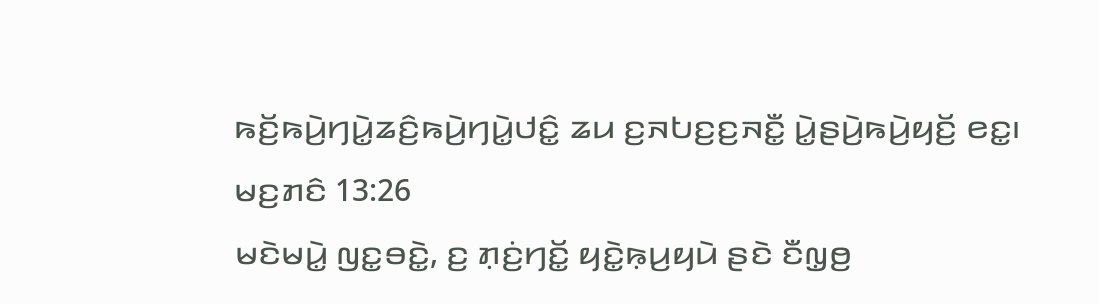ꤒꤢꤩ꤬ꤒꤣꤧ꤬ꤚꤣꤧ꤭ꤘꤢꤨ꤬ꤒꤣꤧ꤬ꤚꤣꤧ꤭ꤓꤢꤨ꤭ ꤘꤣ ꤢ꤬ꤏꤝꤢ꤬ꤢ꤬ꤏꤢꤪ꤭ ꤣꤧ꤭ꤔꤣꤧ꤬ꤒꤣꤧ꤬ꤟꤢꤩ꤬ ꤕꤢ꤭꤯
ꤗꤢ꤬ꤊꤢꤨ 13:26
ꤗꤢꤧꤗꤣꤧ꤭ ꤜꤢ꤭ꤋꤢꤧ꤭, ꤢ꤬ ꤊ꤫ꤢꤦ꤬ꤚꤢꤩ꤭ ꤟꤢꤧ꤭ꤒ꤫ꤣ꤬ꤟꤣꤧ ꤔꤢꤧ ꤢꤪꤜ꤫ꤥ꤬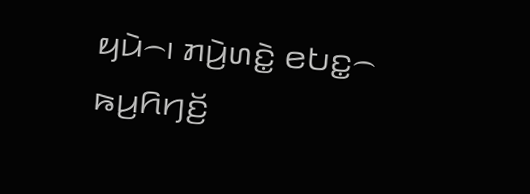ꤟꤣꤧ꤮꤯ ꤊꤣꤧ꤬ꤛꤢꤧ꤭ ꤕꤝꤢ꤭꤮ ꤒꤣ꤬ꤖꤚꤢꤩ꤬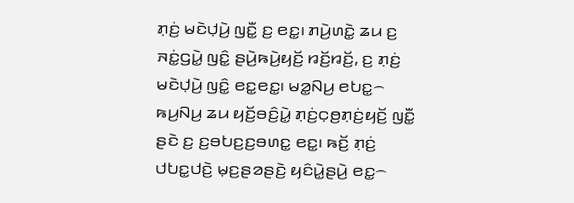ꤊ꤫ꤢꤦ꤬ ꤗꤢꤧꤓ꤫ꤣꤧ꤬ ꤜꤢꤪ꤭ ꤢ꤬ ꤕꤢ꤭꤯ ꤊꤣꤧ꤬ꤛꤢꤧ꤭ ꤘꤣ ꤢ꤬ ꤏꤢꤦ꤭ꤞꤣꤧ꤭ ꤜꤢꤨ꤭ ꤔꤣꤧ꤬ꤒꤣꤧ꤬ꤟꤢꤩ꤬ ꤙꤢꤩ꤬ꤙꤢꤩ꤬, ꤢ꤬ ꤊ꤫ꤢꤦ꤬ ꤗꤢꤧꤓ꤫ꤣꤧ꤬ ꤜꤢꤨ꤭ ꤕꤢ꤭ꤕꤢ꤭꤯ ꤗꤤ꤭ꤡꤣ꤬ ꤕꤝꤢ꤭꤮ ꤒꤣ꤬ꤡꤣ꤬ ꤘꤣ ꤟꤢꤩ꤬ꤋꤢꤨ꤬ꤣꤧ꤭ ꤊ꤫ꤢꤦ꤬ꤍ꤫ꤥ꤬ꤊ꤫ꤢꤦ꤬ꤟꤢꤩ꤬ ꤜꤢꤪ꤭ ꤔꤢꤧ ꤢ꤬ ꤢ꤬ꤋꤝꤢ꤬ꤢ꤬ꤋꤛꤢ꤭ ꤕꤢ꤭꤯ ꤒꤢꤩ꤬ ꤊ꤫ꤢꤦ꤬ ꤓꤝꤢ꤭ꤓꤢꤧ꤬ ꤗ꤫ꤢ꤬ꤔꤤꤔꤢꤧ꤬ ꤟꤢꤨꤣꤧ꤭ꤔꤣꤧ꤬ ꤕꤢ꤭꤮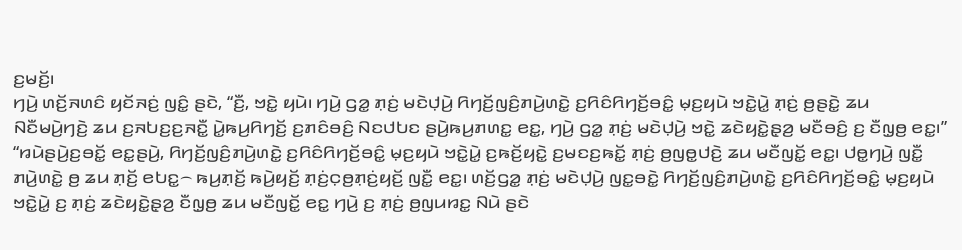ꤢ꤬ꤗꤢꤩ꤬꤯
ꤚꤣꤧ꤬ ꤛꤢꤩ꤬ꤏꤛꤢꤨ ꤟꤢꤩꤏꤢꤦ꤬ ꤜꤢꤨ꤭ ꤔꤢꤧ, “ꤢꤪ꤬, ꤠꤢꤧ꤭ ꤟꤣꤧ꤯ ꤚꤣꤧ꤬ ꤞꤤ꤭ ꤊ꤫ꤢꤦ꤬ ꤗꤢꤧꤓ꤫ꤣꤧ꤬ ꤖꤚꤢꤩ꤬ꤜꤢꤨ꤬ꤊꤣꤧ꤬ꤛꤢꤧ꤭ ꤢ꤬ꤖꤢꤨꤖꤚꤢꤩ꤬ꤋꤢꤨ꤭ ꤗ꤫ꤢ꤬ꤟꤣꤧ ꤠꤢꤧ꤭ꤣꤧ꤭ ꤊ꤫ꤢꤦ꤬ ꤥ꤬ꤔꤢꤧ꤭ ꤘꤣ ꤡꤢꤪꤗꤣꤧ꤬ꤚꤢꤧ꤬ ꤘꤣ ꤢ꤬ꤏꤝꤢ꤬ꤢ꤬ꤏꤢꤪ꤭ ꤣꤧ꤭ꤒꤣ꤬ꤖꤚꤢꤩ꤬ ꤢ꤬ꤊꤢꤨꤋꤢꤨ꤬ ꤡꤢꤓꤝꤢ ꤔꤣꤧ꤬ꤒꤣ꤬ꤊꤛꤢ꤭ ꤕꤢ꤭, ꤚꤣꤧ꤬ ꤞꤤ꤭ ꤊ꤫ꤢꤦ꤬ ꤗꤢꤧꤓ꤫ꤣꤧ꤬ ꤠꤢꤧ꤭ ꤘꤢꤧꤟꤢꤧ꤭ꤔ꤫ꤤ꤬ ꤗꤢꤪꤋꤢꤨ꤬ ꤢ꤬ ꤢꤪꤜ꤫ꤥ꤬ ꤕꤢ꤭꤯”
“ꤙꤣꤧꤔꤣꤧ꤬ꤢ꤬ꤋꤢꤩ꤭ ꤕꤢ꤭ꤔꤣꤧ꤬, ꤖꤚꤢꤩ꤬ꤜꤢꤨ꤬ꤊꤣꤧ꤬ꤛꤢꤧ꤭ ꤢ꤬ꤖꤢꤨꤖꤚꤢꤩ꤬ꤋꤢꤨ꤭ ꤗ꤫ꤢ꤬ꤟꤣꤧ ꤠꤢꤧ꤭ꤣꤧ꤭ ꤢ꤬ꤒꤢꤩ꤬ꤟꤢꤧ꤭ ꤢ꤬ꤗꤢꤢ꤬ꤒꤢꤩ꤭ ꤊ꤫ꤢꤦ꤬ ꤥ꤬ꤜꤥ꤭ꤓꤢꤧ꤬ ꤘꤣ ꤗꤢꤪꤜꤢꤩ꤭ ꤕꤢ꤭꤯ ꤓꤥ꤭ꤚꤣꤧ꤬ ꤜꤢꤪ꤭ ꤊꤣꤧ꤬ꤛꤢꤧ꤭ ꤥ꤬ ꤘꤣ ꤊ꤫ꤢꤩ꤬ ꤕꤝꤢ꤭꤮ ꤒꤣ꤬ꤊ꤫ꤢꤩ꤬ ꤒꤣꤧ꤬ꤟꤢꤩ꤬ ꤊ꤫ꤢꤦ꤬ꤍ꤫ꤥ꤬ꤊ꤫ꤢꤦ꤬ꤟꤢꤩ꤬ ꤜꤢꤪ꤭ ꤕꤢ꤭꤯ ꤛꤢꤩ꤬ꤞꤤ꤭ ꤊ꤫ꤢꤦ꤬ ꤗꤢꤧꤓ꤫ꤣꤧ꤬ ꤜꤢ꤭ꤋꤢꤧ꤭ ꤖꤚꤢꤩ꤬ꤜꤢꤨ꤬ꤊꤣꤧ꤬ꤛꤢꤧ꤭ ꤢ꤬ꤖꤢꤨꤖꤚꤢꤩ꤬ꤋꤢꤨ꤭ ꤗ꤫ꤢ꤬ꤟꤣꤧ ꤠꤢꤧ꤭ꤣꤧ꤭ ꤢ꤬ ꤊ꤫ꤢꤦ꤬ ꤘꤢꤧꤟꤢꤧ꤭ꤔ꤫ꤤ꤬ ꤢꤪꤜ꤫ꤥ꤬ ꤘꤣ ꤗꤢꤪꤜꤢꤩ꤭ ꤕꤢ꤭ ꤚꤣꤧ꤬ ꤢ꤬ ꤊ꤫ꤢꤦ꤬ ꤥ꤬ꤜꤣꤙꤢ꤭ ꤡꤣꤧ ꤔꤢꤧ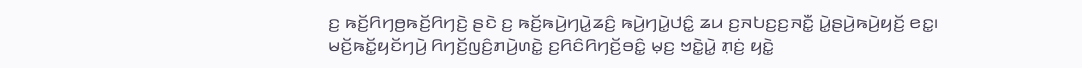ꤢ꤬ ꤒꤢꤩ꤬ꤖꤚꤥ꤬ꤒꤢꤩ꤬ꤖꤚꤢꤧ꤬ ꤔꤢꤧ ꤢ꤬ ꤒꤢꤩ꤬ꤒꤣꤧ꤬ꤚꤣꤧ꤭ꤘꤢꤨ꤬ ꤒꤣꤧ꤬ꤚꤣꤧ꤭ꤓꤢꤨ꤭ ꤘꤣ ꤢ꤬ꤏꤝꤢ꤬ꤢ꤬ꤏꤢꤪ꤭ ꤣꤧ꤭ꤔꤣꤧ꤬ꤒꤣꤧ꤬ꤟꤢꤩ꤬ ꤕꤢ꤭꤯
ꤗꤢꤩ꤬ꤒꤢꤩ꤭ꤟꤢꤩꤚꤣꤧ꤬ ꤖꤚꤢꤩ꤬ꤜꤢꤨ꤬ꤊꤣꤧ꤬ꤛꤢꤧ꤭ ꤢ꤬ꤖꤢꤨꤖꤚꤢꤩ꤬ꤋꤢꤨ꤭ ꤗ꤫ꤢ꤬ ꤠꤢꤧ꤭ꤣꤧ꤭ ꤊ꤫ꤢꤦ꤬ ꤟꤢꤧ꤭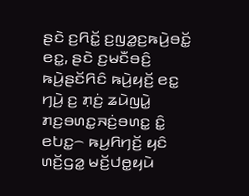ꤔꤢꤧ ꤢ꤬ꤖꤢꤩ꤭ ꤢ꤬ꤜꤤ꤭ꤢ꤬ꤒꤣꤧ꤬ꤋꤢꤩ꤭ ꤕꤢ꤭, ꤔꤢꤧ ꤢ꤬ꤗꤢꤪꤋꤢꤨ꤬ ꤒꤣꤧ꤬ꤔꤢꤩꤖꤢꤨ ꤒꤣꤧ꤬ꤟꤢꤩ꤬ ꤕꤢ꤭ ꤚꤣꤧ꤬ ꤢ꤬ ꤊ꤫ꤢꤦ꤬ ꤘꤣꤧꤜꤣꤧ꤭ ꤊꤢ꤬ꤋꤛꤢ꤭ꤏꤢꤦ꤬ꤋꤛꤢ꤭ ꤢꤨ꤭ ꤕꤝꤢ꤭꤮ ꤒꤣ꤬ꤖꤚꤢꤩ꤬ ꤟꤢꤨ ꤛꤢꤩ꤬ꤞꤤ꤭ ꤗꤢꤩ꤬ꤓꤥ꤭ꤟꤣꤧ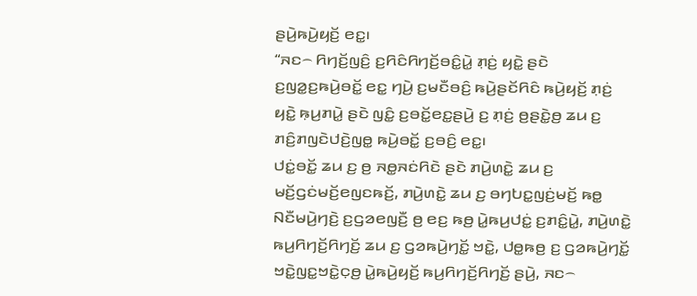ꤔꤣꤧ꤬ꤒꤣꤧ꤬ꤟꤢꤩ꤬ ꤕꤢ꤭꤯
“ꤏꤢ꤮ ꤖꤚꤢꤩ꤬ꤜꤢꤨ꤬ ꤢ꤬ꤖꤢꤨꤖꤚꤢꤩ꤬ꤋꤢꤨ꤭ꤣꤧ꤭ ꤊ꤫ꤢꤦ꤬ ꤟꤢꤧ꤭ ꤔꤢꤧ ꤢ꤬ꤜꤤ꤭ꤢ꤬ꤒꤣꤧ꤬ꤋꤢꤩ꤭ ꤕꤢ꤭ ꤚꤣꤧ꤬ ꤢ꤬ꤗꤢꤪꤋꤢꤨ꤬ ꤒꤣꤧ꤬ꤔꤢꤩꤖꤢꤨ ꤒꤣꤧ꤬ꤟꤢꤩ꤬ ꤊ꤫ꤢꤦ꤬ ꤟꤢꤧ꤭ ꤒ꤫ꤣ꤬ꤊꤣꤧ꤭ ꤔꤢꤧ ꤜꤢꤨ꤭ ꤢ꤬ꤋꤢꤩ꤭ꤕꤢ꤭ꤔꤣꤧ꤬ ꤢ꤬ ꤊ꤫ꤢꤦ꤬ ꤥ꤬ꤔꤢꤧ꤭ꤥ꤬ ꤘꤣ ꤢ꤬ ꤊꤢꤨ꤬ꤊꤜꤢꤧꤓꤢꤧ꤬ꤜꤥ꤭ ꤒꤣꤧ꤬ꤋꤢꤩ꤭ ꤢ꤬ꤋꤢꤨ꤬ ꤕꤢ꤭꤯
ꤓꤢꤦ꤭ꤋꤢꤩ꤭ ꤘꤣ ꤢ꤬ ꤥ꤬ ꤏꤥ꤭ꤏꤢꤦꤖꤢꤧ ꤔꤢꤧ ꤊꤣꤧ꤬ꤛꤢꤧ꤭ ꤘꤣ ꤢ꤬ ꤗꤢꤩ꤬ꤞꤢꤦꤗꤢꤩ꤬ꤕꤜꤢꤒꤢꤩ꤬, ꤊꤣꤧ꤬ꤛꤢꤧ꤭ ꤘꤣ ꤢ꤬ ꤋꤚꤝꤢ꤭ꤜꤢꤦ꤬ꤗꤢꤩ꤬ ꤒꤥ꤭ ꤡꤢꤪꤗꤣꤧ꤬ꤚꤢꤧ꤬ ꤢ꤬ꤞꤤꤕꤜꤢꤪ꤬ ꤥ꤬ ꤕꤢ꤬ ꤒꤥ꤬ ꤣꤧ꤭ꤒꤣ꤬ꤓꤢꤦ꤭ ꤢ꤬ꤊꤢꤨ꤭ꤣꤧ꤭, ꤊꤣꤧ꤬ꤛꤢꤧ꤭ ꤒꤣ꤬ꤖꤚꤢꤩ꤬ꤖꤚꤢꤩ꤬ ꤘꤣ ꤢ꤬ ꤞꤤꤒꤣꤧ꤬ꤚꤢꤩ꤭ ꤠꤢꤧ꤭, ꤓꤥ꤭ꤒꤥ꤬ ꤢ꤬ ꤞꤤꤒꤣꤧ꤬ꤚꤢꤩ꤭ ꤠꤢꤧ꤭ꤜꤢ꤭ꤠꤢꤧ꤭ꤍ꤫ꤥ꤬ ꤣꤧ꤭ꤒꤣꤧ꤬ꤟꤢꤩ꤬ ꤒꤣ꤬ꤖꤚꤢꤩ꤬ꤖꤚꤢꤩ꤬ ꤔꤣꤧ꤬, ꤏꤢ꤮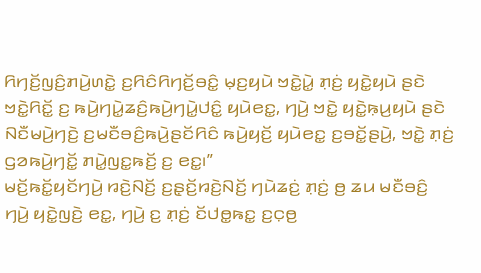ꤖꤚꤢꤩ꤬ꤜꤢꤨ꤬ꤊꤣꤧ꤬ꤛꤢꤧ꤭ ꤢ꤬ꤖꤢꤨꤖꤚꤢꤩ꤬ꤋꤢꤨ꤭ ꤗ꤫ꤢ꤬ꤟꤣꤧ ꤠꤢꤧ꤭ꤣꤧ꤭ ꤊ꤫ꤢꤦ꤬ ꤟꤢꤧ꤭ꤟꤣꤧ ꤔꤢꤧ ꤠꤢꤧ꤭ꤖꤢꤩ꤭ ꤢ꤬ ꤒꤣꤧ꤬ꤚꤣꤧ꤭ꤘꤢꤨ꤬ꤒꤣꤧ꤬ꤚꤣꤧ꤭ꤓꤢꤨ꤭ ꤟꤣꤧꤕꤢ꤭, ꤚꤣꤧ꤬ ꤠꤢꤧ꤭ ꤟꤢꤧ꤭ꤒ꤫ꤣ꤬ꤟꤣꤧ ꤔꤢꤧ ꤡꤢꤪꤗꤣꤧ꤬ꤚꤢꤧ꤬ ꤢ꤬ꤗꤢꤪꤋꤢꤨ꤬ꤒꤣꤧ꤬ꤔꤢꤩꤖꤢꤨ ꤒꤣꤧ꤬ꤟꤢꤩ꤬ ꤟꤣꤧꤕꤢ꤭ ꤢ꤬ꤋꤢꤩ꤭ꤔꤣꤧ꤬, ꤠꤢꤧ꤭ ꤊ꤫ꤢꤦ꤬ ꤞꤤꤒꤣꤧ꤬ꤚꤢꤩ꤭ ꤊꤣꤧ꤭ꤜꤢ꤭ꤒꤢꤩ꤬ ꤢ꤬ ꤕꤢ꤭꤯”
ꤗꤢꤩ꤬ꤒꤢꤩ꤭ꤟꤢꤩꤚꤣꤧ꤬ ꤙꤢꤧ꤬ꤡꤢꤩ꤬ ꤢ꤬ꤔ꤫ꤢꤩ꤬ꤙꤢꤧ꤬ꤡꤢꤩ꤬ ꤚꤣꤧꤘꤢꤦ꤬ ꤊ꤫ꤢꤦ꤬ ꤥ꤬ ꤘꤣ ꤗꤢꤪꤋꤢꤨ꤬ ꤚꤣꤧ꤬ ꤟꤢꤧ꤭ꤜꤢꤧ꤬ ꤕꤢ꤭, ꤚꤣꤧ꤬ ꤢ꤬ ꤊ꤫ꤢꤦ꤬ ꤢꤩꤓꤥ꤭ꤒꤢ꤭ ꤢ꤬ꤍ꤫ꤥ꤬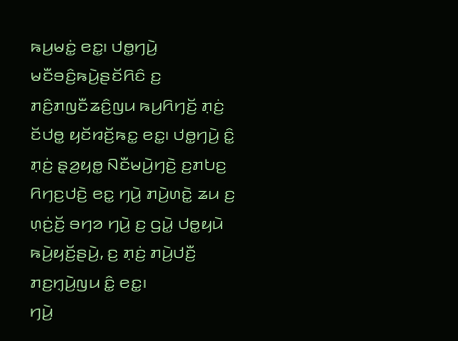ꤒꤣ꤬ꤗꤢꤦ꤭ ꤕꤢ꤭꤯ ꤓꤥ꤭ꤚꤣꤧ꤬ ꤗꤢꤪꤋꤢꤨ꤬ꤒꤣꤧ꤬ꤔꤢꤩꤖꤢꤨ ꤢ꤬ ꤊꤢꤨ꤬ꤊꤜꤢꤪꤘꤢꤨ꤬ꤜꤣ ꤒꤣ꤬ꤖꤚꤢꤩ꤬ ꤊ꤫ꤢꤦ꤬ ꤢꤩꤓꤥ꤭ ꤟꤢꤩꤙꤢꤩ꤬ꤒꤢ꤭ ꤕꤢ꤭꤯ ꤓꤥ꤭ꤚꤣꤧ꤬ ꤢꤨ꤭ ꤊ꤫ꤢꤦ꤬ ꤔ꤫ꤤ꤬ꤟꤥ꤭ ꤡꤢꤪꤗꤣꤧ꤬ꤚꤢꤧ꤬ ꤢ꤬ꤊꤝꤢ꤬ ꤖꤚꤢ꤬ꤓꤢꤧ꤬ ꤕꤢ꤭ ꤚꤣꤧ꤬ ꤊꤣꤧ꤬ꤛꤢꤧ꤭ ꤘꤣ ꤢ꤬ ꤛ꤫ꤢꤦ꤬ꤢꤩ꤬ ꤋꤚꤤ ꤚꤣꤧ꤬ ꤢ꤬ ꤞꤣꤧ꤭ ꤓꤥ꤭ꤟꤣꤧ ꤒꤣꤧ꤬ꤟꤢꤩ꤬ꤔꤣꤧ꤬, ꤢ꤬ ꤊ꤫ꤢꤦ꤬ ꤊꤣꤧ꤬ꤓꤢꤪ꤬ ꤊꤢ꤬ꤚ꤫ꤣꤧ꤬ꤜꤣ ꤢꤨ꤭ ꤕꤢ꤭꤯
ꤚꤣꤧ꤬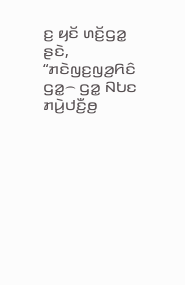ꤢ꤬ ꤟꤢꤩ ꤛꤢꤩ꤬ꤞꤤ꤭ ꤔꤢꤧ, “ꤊꤢꤧꤜꤢ꤬ꤜꤤ꤬ꤖꤢꤨ ꤞꤤ꤭꤮ ꤞꤤ꤭ ꤡꤝꤢ ꤊꤣꤧ꤬ꤓꤢꤪ꤬ꤥ꤬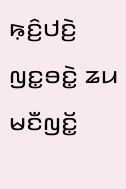ꤒ꤫ꤢꤨ꤬ꤓꤢꤧ꤬ ꤜꤢ꤭ꤋꤢꤧ꤭ ꤘꤣ ꤗꤢꤪꤜꤢꤩ꤭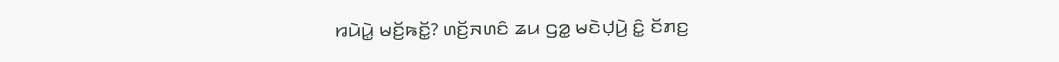ꤙꤣꤧꤣꤧ꤭ ꤗꤢꤩ꤬ꤒꤢꤩ꤭? ꤛꤢꤩ꤬ꤏꤛꤢꤨ ꤘꤣ ꤞꤤ꤭ ꤗꤢꤧꤓ꤫ꤣꤧ꤬ ꤢꤨ꤭ ꤢꤩꤊꤢ꤬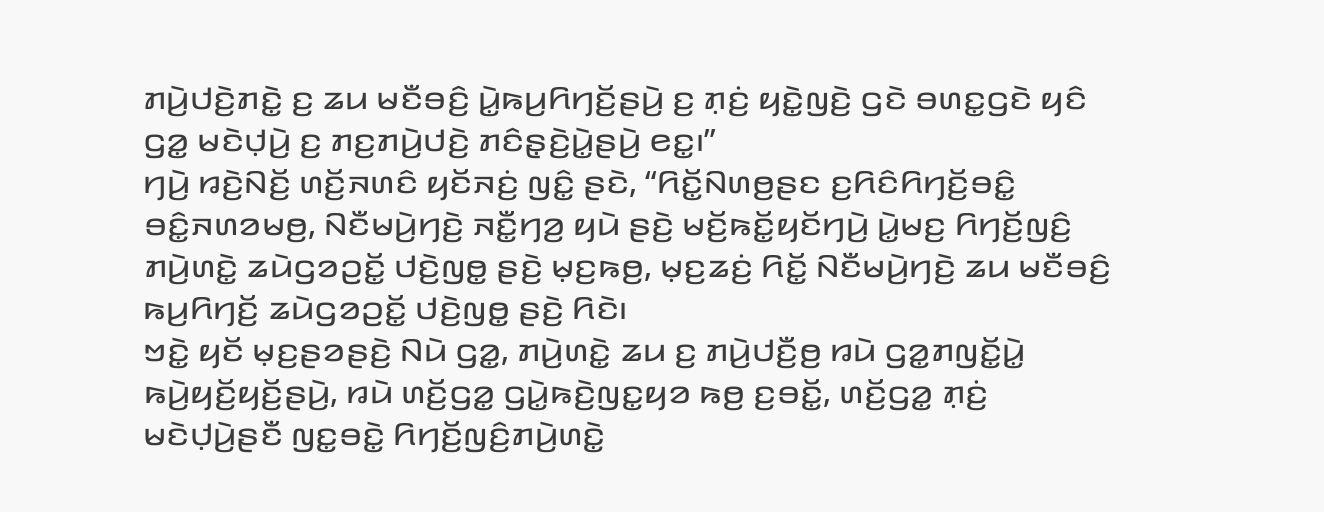ꤊꤣꤧ꤬ꤓꤢꤧ꤬ꤊꤢꤧ꤭ ꤢ꤬ ꤘꤣ ꤗꤢꤪꤋꤢꤨ꤬ ꤣꤧ꤭ꤒꤣ꤬ꤖꤚꤢꤩ꤬ꤔꤣꤧ꤬ ꤢ꤬ ꤊ꤫ꤢꤦ꤬ ꤟꤢꤧ꤭ꤜꤢꤧ꤬ ꤞꤢꤧ ꤋꤛꤢ꤭ꤞꤢꤧ ꤟꤢꤨ ꤞꤤ꤭ ꤗꤢꤧꤓ꤫ꤣꤧ꤬ ꤢ꤬ ꤊꤢ꤬ꤊꤣꤧ꤬ꤓꤢꤧ꤬ ꤊꤢꤨꤔ꤫ꤢꤧ꤬ꤣꤧ꤭ꤔꤣꤧ꤬ ꤕꤢ꤭꤯”
ꤚꤣꤧ꤬ ꤙꤢꤧ꤬ꤡꤢꤩ꤬ ꤛꤢꤩ꤬ꤏꤛꤢꤨ ꤟꤢꤩꤏꤢꤦ꤬ ꤜꤢꤨ꤭ ꤔꤢꤧ, “ꤖꤢꤩ꤭ꤡꤛꤥ꤬ꤔꤢ ꤢ꤬ꤖꤢꤨꤖꤚꤢꤩ꤬ꤋꤢꤨ꤭ ꤋꤢꤨ꤭ꤏꤛꤤꤗꤥ꤬, ꤡꤢꤪꤗꤣꤧ꤬ꤚꤢꤧ꤬ ꤏꤢꤪ꤭ꤚꤤ꤬ ꤟꤣꤧ ꤔꤢꤧ꤬ ꤗꤢꤩ꤬ꤒꤢꤩ꤭ꤟꤢꤩꤚꤣꤧ꤬ ꤣꤧ꤭ꤗꤢ꤬ ꤖꤚꤢꤩ꤬ꤜꤢꤨ꤬ ꤊꤣꤧ꤬ꤛꤢꤧ꤭ ꤘꤣꤧꤞꤤꤑꤢꤩ꤭ ꤓꤢꤧ꤬ꤜꤥ꤭ ꤔꤢꤧ꤬ ꤗ꤫ꤢ꤬ꤒꤥ꤬, ꤗ꤫ꤢ꤬ꤘꤢꤦ꤬ ꤖꤢꤩ꤭ ꤡꤢꤪꤗꤣꤧ꤬ꤚꤢꤧ꤬ ꤘꤣ ꤗꤢꤪꤋꤢꤨ꤬ ꤒꤣ꤬ꤖꤚꤢꤩ꤬ ꤘꤣꤧꤞꤤꤑꤢꤩ꤭ ꤓꤢꤧ꤬ꤜꤥ꤭ ꤔꤢꤧ꤬ ꤖꤢꤧ꤯
ꤠꤢꤧ꤭ ꤟꤢꤩ ꤗ꤫ꤢ꤬ꤔꤤꤔꤢꤧ꤬ ꤡꤣꤧ ꤞꤤ꤭, ꤊꤣꤧ꤬ꤛꤢꤧ꤭ ꤘꤣ ꤢ꤬ ꤊꤣꤧ꤬ꤓꤢꤪ꤬ꤥ꤬ ꤙꤣꤧ ꤞꤤ꤭ꤊꤜꤢꤩ꤭ꤣꤧ꤭ ꤒꤣꤧ꤬ꤟꤢꤩ꤬ꤟꤢꤩ꤬ꤔꤣꤧ꤬, ꤙꤣꤧ ꤛꤢꤩ꤬ꤞꤤ꤭ ꤞꤣꤧ꤭ꤒꤢꤧ꤬ꤜꤢ꤭ꤟꤤ ꤒꤥ꤬ ꤢ꤬ꤋꤢꤩ꤭, ꤛꤢꤩ꤬ꤞꤤ꤭ ꤊ꤫ꤢꤦ꤬ ꤗꤢꤧꤓ꤫ꤣꤧ꤬ꤔꤢꤪ ꤜꤢ꤭ꤋꤢꤧ꤭ ꤖꤚꤢꤩ꤬ꤜꤢꤨ꤬ꤊꤣꤧ꤬ꤛꤢꤧ꤭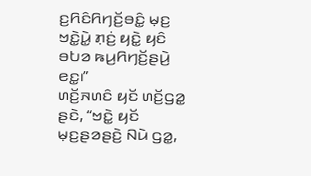ꤢ꤬ꤖꤢꤨꤖꤚꤢꤩ꤬ꤋꤢꤨ꤭ ꤗ꤫ꤢ꤬ ꤠꤢꤧ꤭ꤣꤧ꤭ ꤊ꤫ꤢꤦ꤬ ꤟꤢꤧ꤭ ꤟꤢꤨ ꤋꤝꤤ ꤒꤣ꤬ꤖꤚꤢꤩ꤬ꤔꤣꤧ꤬ ꤕꤢ꤭꤯”
ꤛꤢꤩ꤬ꤏꤛꤢꤨ ꤟꤢꤩ ꤛꤢꤩ꤬ꤞꤤ꤭ ꤔꤢꤧ, “ꤠꤢꤧ꤭ ꤟꤢꤩ ꤗ꤫ꤢ꤬ꤔꤤꤔꤢꤧ꤬ ꤡꤣꤧ ꤞꤤ꤭,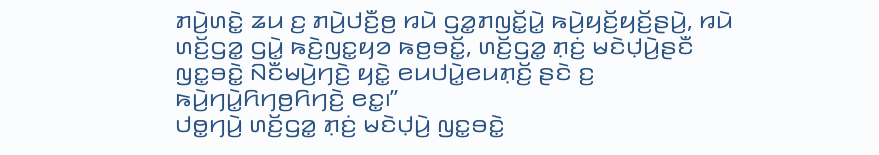ꤊꤣꤧ꤬ꤛꤢꤧ꤭ ꤘꤣ ꤢ꤬ ꤊꤣꤧ꤬ꤓꤢꤪ꤬ꤥ꤬ ꤙꤣꤧ ꤞꤤ꤭ꤊꤜꤢꤩ꤭ꤣꤧ꤭ ꤒꤣꤧ꤬ꤟꤢꤩ꤬ꤟꤢꤩ꤬ꤔꤣꤧ꤬, ꤙꤣꤧ ꤛꤢꤩ꤬ꤞꤤ꤭ ꤞꤣꤧ꤭ ꤒꤢꤧ꤬ꤜꤢ꤭ꤟꤤ ꤒꤥ꤬ꤋꤢꤩ꤭, ꤛꤢꤩ꤬ꤞꤤ꤭ ꤊ꤫ꤢꤦ꤬ ꤗꤢꤧꤓ꤫ꤣꤧ꤬ꤔꤢꤪ ꤜꤢ꤭ꤋꤢꤧ꤭ ꤡꤢꤪꤗꤣꤧ꤬ꤚꤢꤧ꤬ ꤟꤢꤧ꤭ ꤕꤣꤓꤣꤧ꤭ꤕꤣꤊ꤫ꤢꤩ꤬ ꤔꤢꤧ ꤢ꤬ ꤒꤣꤧ꤬ꤚꤣꤧ꤭ꤖꤚꤥ꤬ꤖꤚꤢꤧ꤬ ꤕꤢ꤭꤯”
ꤓꤥ꤭ꤚꤣꤧ꤬ ꤛꤢꤩ꤬ꤞꤤ꤭ ꤊ꤫ꤢꤦ꤬ ꤗꤢꤧꤓ꤫ꤣꤧ꤬ ꤜꤢ꤭ꤋꤢꤧ꤭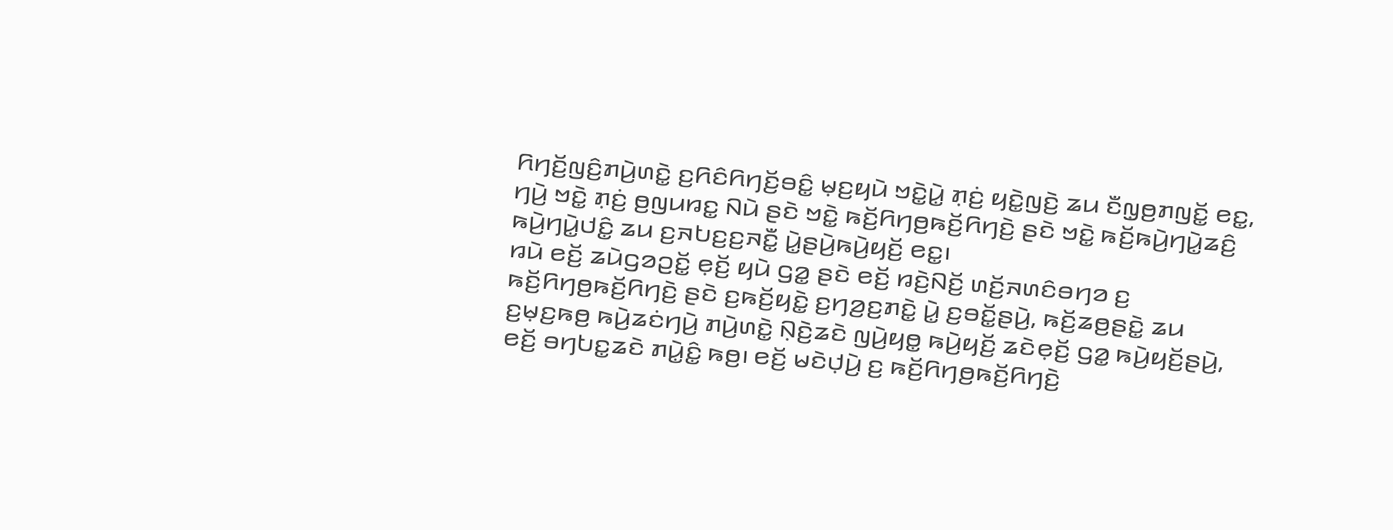ꤖꤚꤢꤩ꤬ꤜꤢꤨ꤬ꤊꤣꤧ꤬ꤛꤢꤧ꤭ ꤢ꤬ꤖꤢꤨꤖꤚꤢꤩ꤬ꤋꤢꤨ꤭ ꤗ꤫ꤢ꤬ꤟꤣꤧ ꤠꤢꤧ꤭ꤣꤧ꤭ ꤊ꤫ꤢꤦ꤬ ꤟꤢꤧ꤭ꤜꤢꤧ꤬ ꤘꤣ ꤢꤪꤜ꤫ꤥ꤬ꤊꤜꤢꤩ꤭ ꤕꤢ꤭, ꤚꤣꤧ꤬ ꤠꤢꤧ꤭ ꤊ꤫ꤢꤦ꤬ ꤥ꤬ꤜꤣꤙꤢ꤭ ꤡꤣꤧ ꤔꤢꤧ ꤠꤢꤧ꤭ ꤒꤢꤩ꤬ꤖꤚꤥ꤬ꤒꤢꤩ꤬ꤖꤚꤢꤧ꤬ ꤔꤢꤧ ꤠꤢꤧ꤭ ꤒꤢꤩ꤬ꤒꤣꤧ꤬ꤚꤣꤧ꤭ꤘꤢꤨ꤬ ꤒꤣꤧ꤬ꤚꤣꤧ꤭ꤓꤢꤨ꤭ ꤘꤣ ꤢ꤬ꤏꤝꤢ꤬ꤢ꤬ꤏꤢꤪ꤭ ꤣꤧ꤭ꤔꤣꤧ꤬ꤒꤣꤧ꤬ꤟꤢꤩ꤬ ꤕꤢ꤭꤯
ꤙꤣꤧ ꤕꤢꤩ꤬ ꤘꤣꤧꤞꤤꤑꤢꤩ꤭ ꤕ꤫ꤢꤩ꤬ ꤟꤣꤧ ꤞꤤ꤭ ꤔꤢꤧ ꤕꤢꤩ꤬ ꤙꤢꤧ꤬ꤡꤢꤩ꤬ ꤛꤢꤩ꤬ꤏꤛꤢꤨꤋꤚꤤ ꤢ꤬ ꤒꤢꤩ꤬ꤖꤚꤥ꤬ꤒꤢꤩ꤬ꤖꤚꤢꤧ꤬ ꤔꤢꤧ ꤢ꤬ꤒꤢꤩ꤬ꤟꤢꤧ꤭ ꤢ꤬ꤚꤤ꤬ꤢ꤬ꤊꤢꤧ꤭ ꤣꤧ꤭ ꤢ꤬ꤋꤢꤩ꤭ꤔꤣꤧ꤬, ꤒꤢꤩ꤬ꤘꤥ꤬ꤔꤢꤧ꤭ ꤘꤣ ꤢ꤬ꤗ꤫ꤢ꤬ꤒꤥ꤬ ꤒꤣꤧ꤬ꤘꤢꤦꤚꤣꤧ꤬ ꤊꤣꤧ꤬ꤛꤢꤧ꤭ ꤡ꤫ꤢꤧ꤬ꤘꤢꤧ ꤜꤣꤧ꤬ꤟꤥ꤭ ꤒꤣꤧ꤬ꤟꤢꤩ꤬ ꤘꤢꤧꤕ꤫ꤢꤩ꤬ ꤞꤤ꤭ ꤒꤣꤧ꤬ꤟꤢꤩ꤬ꤔꤣꤧ꤬, ꤕꤢꤩ꤬ ꤋꤚꤝꤢ꤭ꤘꤢꤧ ꤊꤣꤧ꤭ꤢꤨ꤭ ꤒꤥ꤬꤯ ꤕꤢꤩ꤬ ꤗꤢꤧꤓ꤫ꤣꤧ꤬ ꤢ꤬ ꤒꤢꤩ꤬ꤖꤚꤥ꤬ꤒꤢꤩ꤬ꤖꤚꤢꤧ꤬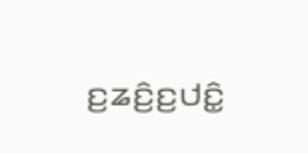ꤢ꤬ꤘꤢꤨ꤬ꤢ꤬ꤓꤢꤨ꤭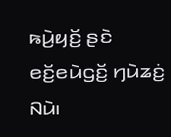ꤒꤣꤧ꤬ꤟꤢꤩ꤬ ꤔꤢꤧ ꤕꤢꤩ꤬ꤕꤣꤧꤞꤢꤩ꤬ ꤚꤣꤧꤘꤢꤦ꤬ ꤡꤣꤧ꤯